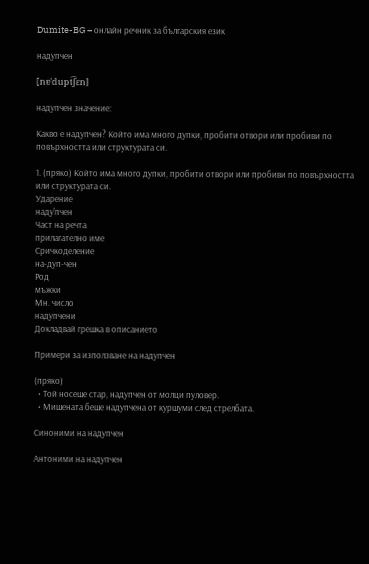Dumite-BG – онлайн речник за българския език

надупчен

[nɐˈdupt͡ʃɛn]

надупчен значение:

Какво е надупчен? Който има много дупки, пробити отвори или пробиви по повърхността или структурата си.

1. (пряко) Който има много дупки, пробити отвори или пробиви по повърхността или структурата си.
Ударение
наду'пчен
Част на речта
прилагателно име
Сричкоделение
на-дуп-чен
Род
мъжки
Мн. число
надупчени
Докладвай грешка в описанието

Примери за използване на надупчен

(пряко)
  • Той носеше стар, надупчен от молци пуловер.
  • Мишената беше надупчена от куршуми след стрелбата.

Синоними на надупчен

Антоними на надупчен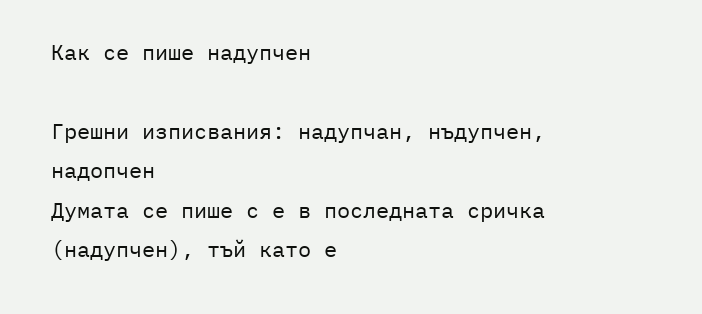Как се пише надупчен

Грешни изписвания: надупчан, нъдупчен, надопчен
Думата се пише с е в последната сричка (надупчен), тъй като е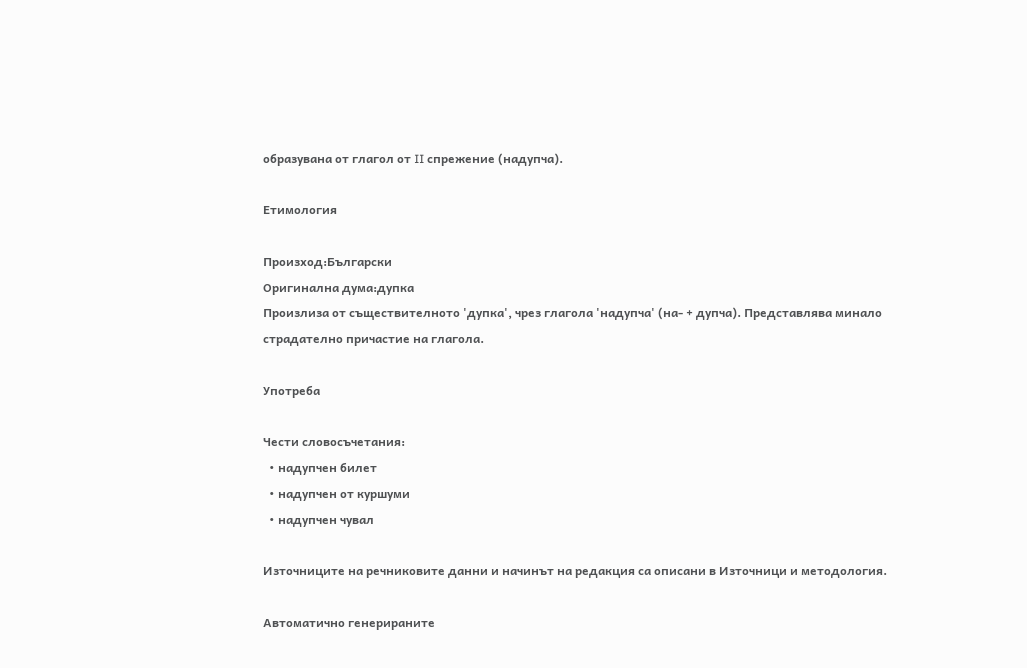образувана от глагол от II спрежение (надупча).

Етимология

Произход:Български
Оригинална дума:дупка
Произлиза от съществителното 'дупка', чрез глагола 'надупча' (на- + дупча). Представлява минало страдателно причастие на глагола.

Употреба

Чести словосъчетания:
  • надупчен билет
  • надупчен от куршуми
  • надупчен чувал

Източниците на речниковите данни и начинът на редакция са описани в Източници и методология.

Автоматично генерираните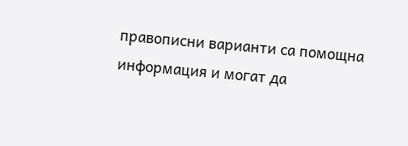правописни варианти са помощна информация и могат да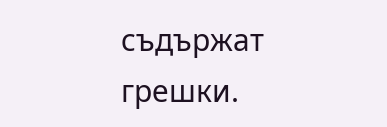съдържат грешки.